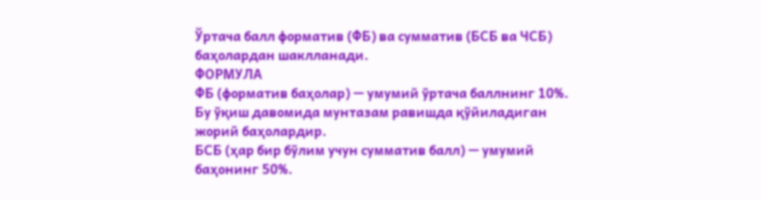Ўртача балл форматив (ФБ) ва сумматив (БСБ ва ЧСБ) баҳолардан шаклланади.
ФОРМУЛА
ФБ (форматив баҳолар) — умумий ўртача баллнинг 10%.
Бу ўқиш давомида мунтазам равишда қўйиладиган жорий баҳолардир.
БСБ (ҳар бир бўлим учун сумматив балл) — умумий баҳонинг 50%.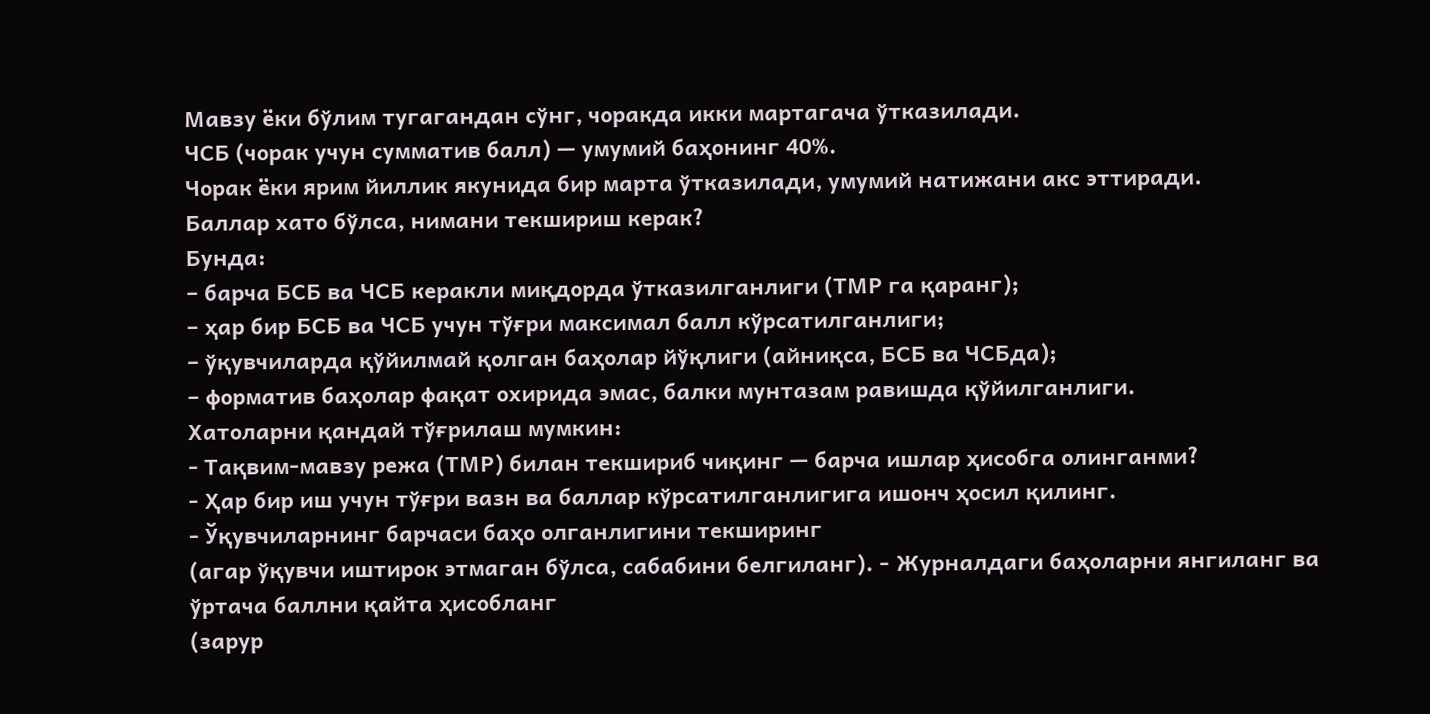Мавзу ёки бўлим тугагандан сўнг, чоракда икки мартагача ўтказилади.
ЧСБ (чорак учун сумматив балл) — умумий баҳонинг 40%.
Чорак ёки ярим йиллик якунида бир марта ўтказилади, умумий натижани акс эттиради.
Баллар хато бўлса, нимани текшириш керак?
Бунда:
– барча БСБ ва ЧСБ керакли миқдорда ўтказилганлиги (ТМР га қаранг);
– ҳар бир БСБ ва ЧСБ учун тўғри максимал балл кўрсатилганлиги;
– ўқувчиларда қўйилмай қолган баҳолар йўқлиги (айниқса, БСБ ва ЧСБда);
– форматив баҳолар фақат охирида эмас, балки мунтазам равишда қўйилганлиги.
Хатоларни қандай тўғрилаш мумкин:
- Тақвим-мавзу режа (ТМР) билан текшириб чиқинг — барча ишлар ҳисобга олинганми?
- Ҳар бир иш учун тўғри вазн ва баллар кўрсатилганлигига ишонч ҳосил қилинг.
- Ўқувчиларнинг барчаси баҳо олганлигини текширинг
(агар ўқувчи иштирок этмаган бўлса, сабабини белгиланг). - Журналдаги баҳоларни янгиланг ва ўртача баллни қайта ҳисобланг
(зарур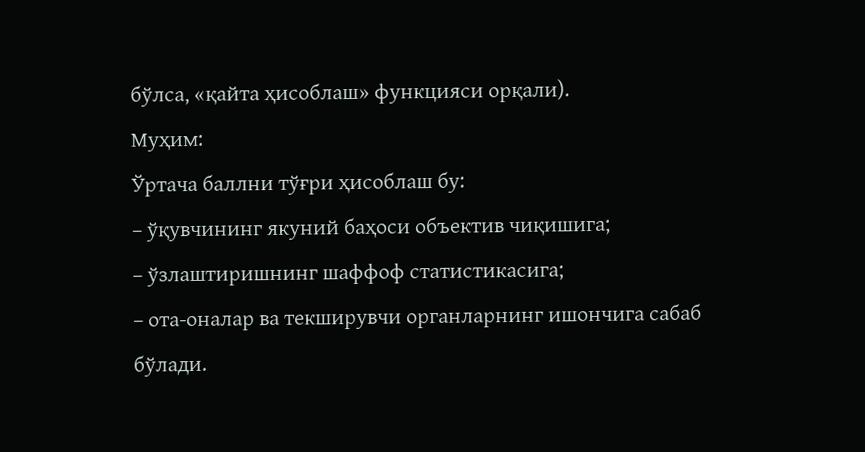бўлса, «қайта ҳисоблаш» функцияси орқали).
Муҳим:
Ўртача баллни тўғри ҳисоблаш бу:
– ўқувчининг якуний баҳоси объектив чиқишига;
– ўзлаштиришнинг шаффоф статистикасига;
– ота-оналар ва текширувчи органларнинг ишончига сабаб бўлади.